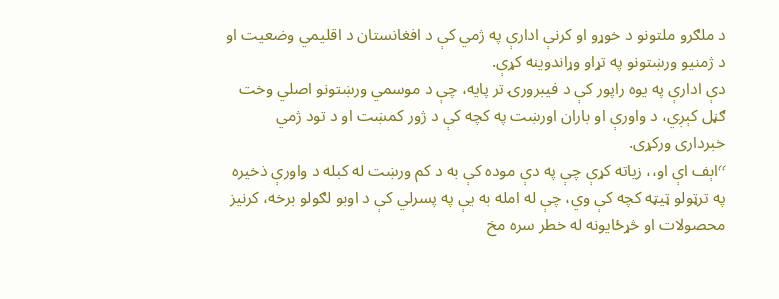د ملګرو ملتونو د خوړو او کرنې ادارې په ژمي کې د افغانستان د اقلیمي وضعیت او د ژمنيو ورښتونو په تړاو وړاندوینه کړې.
دې ادارې په یوه راپور کې د فيبرورۍ تر پایه، چې د موسمي ورښتونو اصلي وخت ګڼل کېږي، د واورې او باران اورښت په کچه کې د ژور کمښت او د تود ژمي خبرداری ورکړی.
٬٬اېف اې او،، زیاته کړې چې په دې موده کې به د کم ورښت له کبله د واورې ذخیره په ترټولو ټیټه کچه کې وي، چې له امله به یې په پسرلي کې د اوبو لګولو برخه، کرنیز محصولات او څړځایونه له خطر سره مخ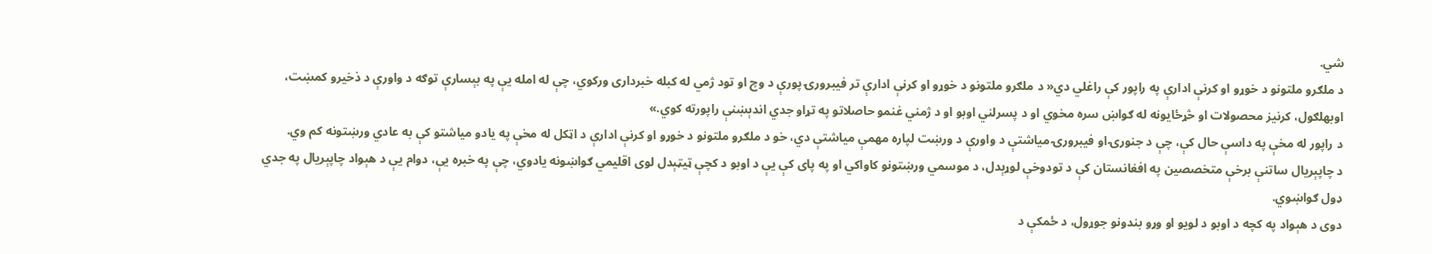شي.
د ملګرو ملتونو د خوړو او کرنې ادارې په راپور کې راغلي دي« د ملګرو ملتونو د خوړو او کرنې ادارې تر فيبرورۍ پورې د وچ او تود ژمي له کبله خبرداری ورکوي، چې له امله یې په بېسارې توګه د واورې د ذخیرو کمښت، اوبهلګول، کرنيز محصولات او څړځایونه له ګواښ سره مخوي او د پسرلني اوبو او د ژمني غنمو حاصلاتو په تړاو جدي اندېښنې راپورته کوي.»
د راپور له مخې په داسې حال کې، چې د جنورۍ او فيبرورۍ میاشتې د واورې د ورښت لپاره مهمې میاشتې دي، خو د ملګرو ملتونو د خوړو او کرنې ادارې د اټکل له مخې په یادو میاشتو کې به عادي ورښتونه کم وي.
د چاپېریال ساتنې برخې متخصصین په افغانستان کې د تودوخې لوړېدل، د موسمي ورښتونو کاواکي او په پای کې یې د اوبو د کچې ټیټېدل لوی اقلیمي ګواښونه یادوي، چې په خبره يې، دوام یې د هېواد چاپېریال په جدي ډول ګواښوي.
دوی د هېواد په کچه د اوبو د لویو او وړو بندونو جوړول، د ځمکې د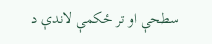سطحې او تر ځکمې لاندې د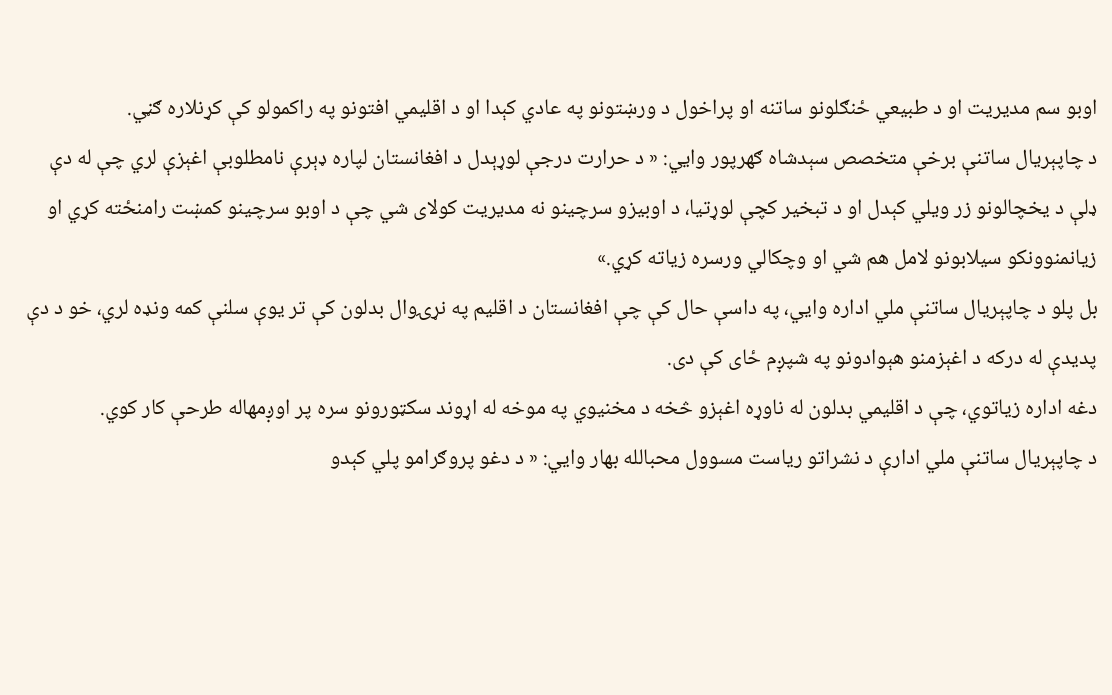اوبو سم مدیریت او د طبیعي ځنګلونو ساتنه او پراخول د ورښتونو په عادي کېدا او د اقلیمي افتونو په راکمولو کې کړنلاره ګڼي.
د چاپېریال ساتنې برخې متخصص سېدشاه ګهرپور وايي: « د حرارت درجې لوړېدل د افغانستان لپاره ډېرې نامطلوبې اغېزې لري چې له دې ډلې د یخچالونو زر ویلي کېدل او د تبخیر کچې لوړتیا، د اوبیزو سرچینو نه مدیریت کولای شي چې د اوبو سرچینو کمښت رامنځته کړي او زیانمنوونکو سیلابونو لامل هم شي او وچکالي ورسره زیاته کړي.»
بل پلو د چاپېریال ساتنې ملي اداره وايي، په داسې حال کې چې افغانستان د اقلیم په نړۍوال بدلون کې تر یوې سلنې کمه ونډه لري، خو د دې پدیدې له درکه د اغېزمنو هېوادونو په شپږم ځای کې دی.
دغه اداره زیاتوي، چې د اقلیمي بدلون له ناوړه اغېزو څخه د مخنیوي په موخه له اړوند سکټورونو سره پر اوږمهاله طرحې کار کوي.
د چاپېریال ساتنې ملي ادارې د نشراتو ریاست مسوول محبالله بهار وايي: « د دغو پروګرامو پلي کېدو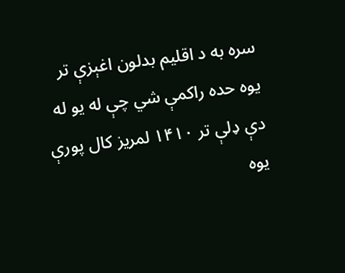سره به د اقلیم بدلون اغېزې تر یوه حده راکمې شي چې له یو له دې ډلې تر ۱۴۱۰ لمریز کال پورې یوه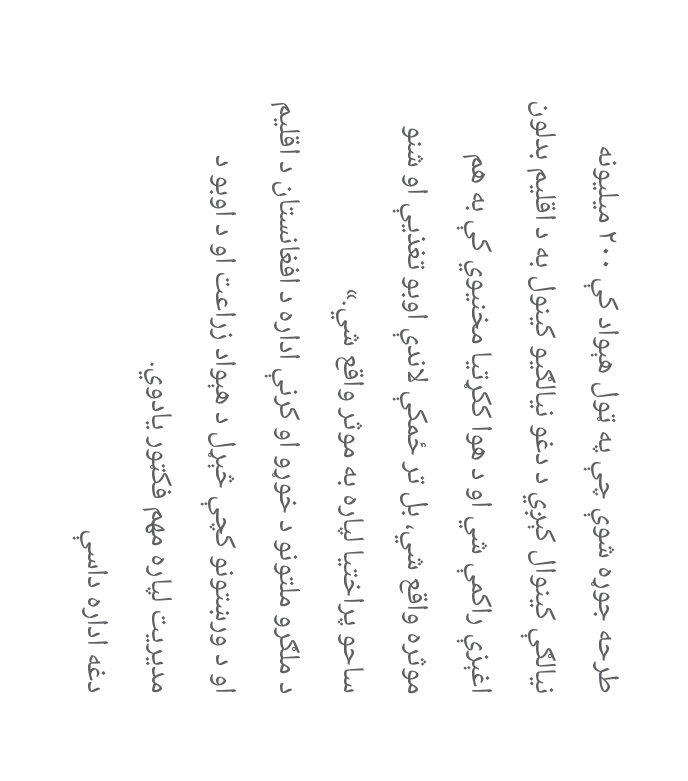طرحه جوړه شوې چې په ټول هېواد کې ۲۰۰ میلیونه نیالګې کینوال کېږي د دغو نیالګیو کینول به د اقلیم بدلون اغېزې راکمې شي او د هوا ککړتیا مخنیوي کې به هم موثره واقع شي، بل تر ځمکې لاندې اوبو تغذیې او شنو ساحو پراختیا لپاره به موثر واقع شي.»
د ملګرو ملتونو د خوړو او کرنې اداره د افغانستان د اقلیم او د ورښتونو کچې څېړل د هېواد زراعت او د اوبو د مدیریت لپاره مهم فکټور یادوي.
دغه اداره داسې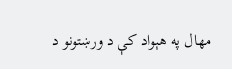مهال په هېواد کې د ورښتونو د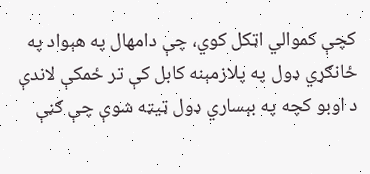کچې کموالي اټکل کوي، چې دامهال په هېواد په ځانګړي ډول په پلازمېنه کابل کې تر ځمکې لاندې د اوبو کچه په بېساري ډول ټیټه شوې چې ګڼې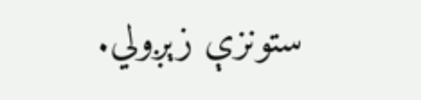ستونزې زېږولي.